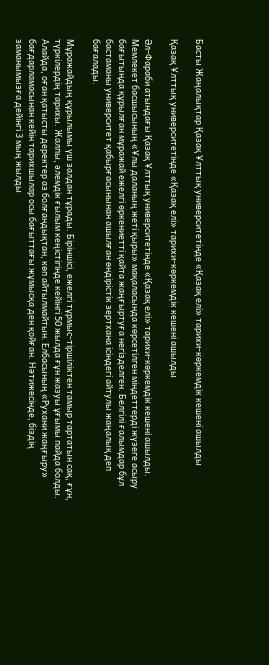Басты Жаңалықтар Қазақ Ұлттық университетінде «Қазақ елі» тарихи-көркемдік кешені ашылды

Қазақ Ұлттық университетінде «Қазақ елі» тарихи-көркемдік кешені ашылды

Әл-Фараби атындағы Қазақ Ұлттық университетінде «Қазақ елі» тарихи-көркемдік кешені ашылды. Мемлекет басшысының «Ұлы даланың жеті қыры» мақаласында көрсетілген міндеттерді жүзеге асыру бағытында құрылған мұражай ежелгі өркениетті қайта жаңғыртуға негізделген. Белгілі ғалымдар бұл бастаманы университет қабырғасынынан ашылған өндірістік зертхана ісіндегі айтулы жаңалық деп бағалады.

Мұражайдың құрылымы үш залдан тұрады. Біріншісі, ежелгі тұрмыс-тіршіліктен тамыр тартатын сақ, ғұн, түркілердің тарихы. Жалпы, әлемдік ғылым кеңістігінде кейінгі 50 жылда ғұн жазуы ұғымы пайда болды. Алайда, оған қатысты деректер аз болғандықтан, көп айтылмайтын. Елбасының «Рухани жаңғыру» бағдарламасынан кейін тарихшылар осы бағыттағы жұмысқа ден қойған. Нәтижесінде, біздің заманымызға дейінгі 3 мың жылды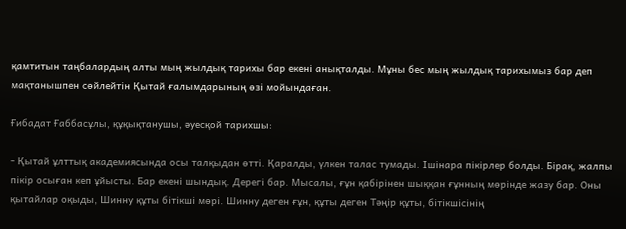қамтитын таңбалардың алты мың жылдық тарихы бар екені анықталды. Мұны бес мың жылдық тарихымыз бар деп мақтанышпен сөйлейтін Қытай ғалымдарының өзі мойындаған.

Ғибадат Ғаббасұлы, құқықтанушы, әуесқой тарихшы:

- Қытай ұлттық академиясында осы талқыдан өтті. Қаралды, үлкен талас тумады. Ішінара пікірлер болды. Бірақ, жалпы пікір осыған кеп ұйысты. Бар екені шындық. Дерегі бар. Мысалы, ғұн қабірінен шыққан ғұнның мөрінде жазу бар. Оны қытайлар оқыды, Шинну құты бітікші мөрі. Шинну деген ғұн, құты деген Тәңір құты, бітікшісінің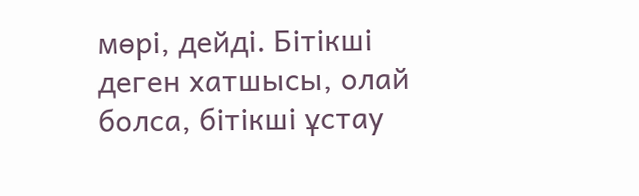мөрі, дейді. Бітікші деген хатшысы, олай болса, бітікші ұстау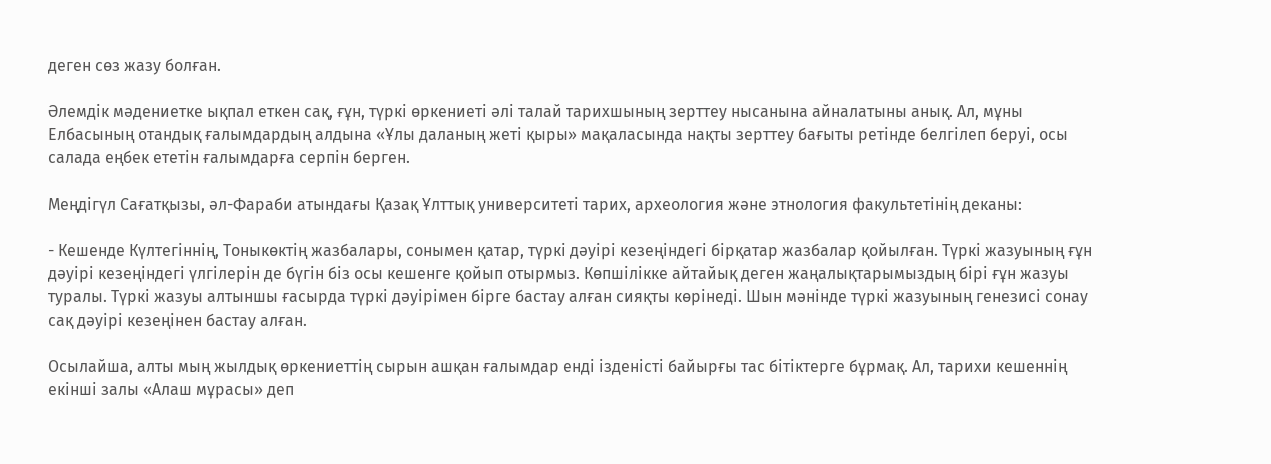деген сөз жазу болған.

Әлемдік мәдениетке ықпал еткен сақ, ғұн, түркі өркениеті әлі талай тарихшының зерттеу нысанына айналатыны анық. Ал, мұны Елбасының отандық ғалымдардың алдына «Ұлы даланың жеті қыры» мақаласында нақты зерттеу бағыты ретінде белгілеп беруі, осы салада еңбек ететін ғалымдарға серпін берген.

Меңдігүл Сағатқызы, әл-Фараби атындағы Қазақ Ұлттық университеті тарих, археология және этнология факультетінің деканы:

- Кешенде Күлтегіннің, Тоныкөктің жазбалары, сонымен қатар, түркі дәуірі кезеңіндегі бірқатар жазбалар қойылған. Түркі жазуының ғұн дәуірі кезеңіндегі үлгілерін де бүгін біз осы кешенге қойып отырмыз. Көпшілікке айтайық деген жаңалықтарымыздың бірі ғұн жазуы туралы. Түркі жазуы алтыншы ғасырда түркі дәуірімен бірге бастау алған сияқты көрінеді. Шын мәнінде түркі жазуының генезисі сонау сақ дәуірі кезеңінен бастау алған.

Осылайша, алты мың жылдық өркениеттің сырын ашқан ғалымдар енді ізденісті байырғы тас бітіктерге бұрмақ. Ал, тарихи кешеннің екінші залы «Алаш мұрасы» деп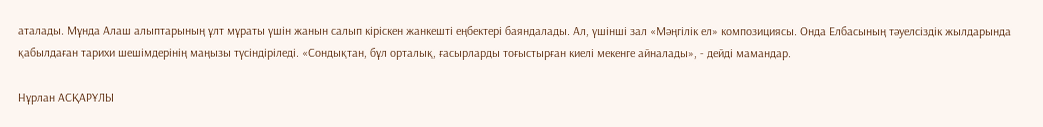аталады. Мұнда Алаш алыптарының ұлт мұраты үшін жанын салып кіріскен жанкешті еңбектері баяндалады. Ал, үшінші зал «Мәңгілік ел» композициясы. Онда Елбасының тәуелсіздік жылдарында қабылдаған тарихи шешімдерінің маңызы түсіндіріледі. «Сондықтан, бұл орталық, ғасырларды тоғыстырған киелі мекенге айналады», - дейді мамандар.

Нұрлан АСҚАРҰЛЫ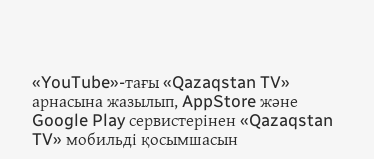«YouTube»-тағы «Qazaqstan TV» арнасына жазылып, AppStore және Google Play сервистерінен «Qazaqstan TV» мобильді қосымшасын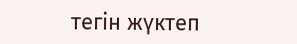тегін жүктеп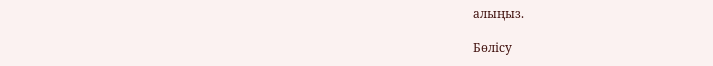алыңыз.

Бөлісу